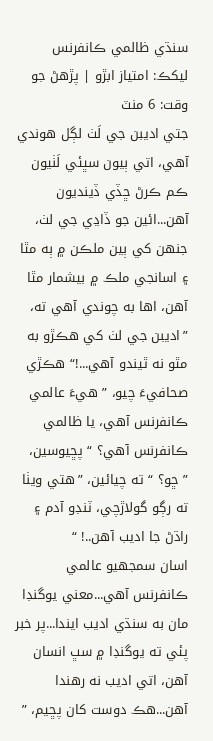سنڌي ظالمي ڪانفرنس
ليکڪ: امتياز ابڙو | پڙهڻ جو وقت: 6 منٽ
جتي اديبن جي لَٺ لڳل هوندي آهي، اتي ٻيون سڀئي لَٺيون ڪم ڪرڻ ڇڏي ڏينديون آهن...ائين جو ڏاڍي جي لٺ، جنهن کي ٻين ملڪن ۾ ٻه مٿا ۽ اسانجي ملڪ ۾ بيشمار مٿا آهن، اها به چوندي آهي ته، ”اديبن جي لٺ کي هڪڙو به مٿو نه ٿيندو آهي...!“ هڪڙي صحافيءَ چيو، ” هيءَ عالمي ڪانفرنس آهي، يا ظالمي ڪانفرنس آهي؟ “ پڇيوسين، ”ڇو؟ “ ته چيائين، ”هتي ويٺا ته رڳو گولاڙچي، ٽنڊو آدم ۽ راڌڻ جا اديب آهن..! “
اسان سمجهيو عالمي ڪانفرنس آهي...معني يوگنڊا مان به سنڌي اديب ايندا...پر خبر پئي ته يوگنڊا ۾ سڀ انسان آهن، اتي اديب نه رهندا آهن...هڪ دوست کان پڇيم، ”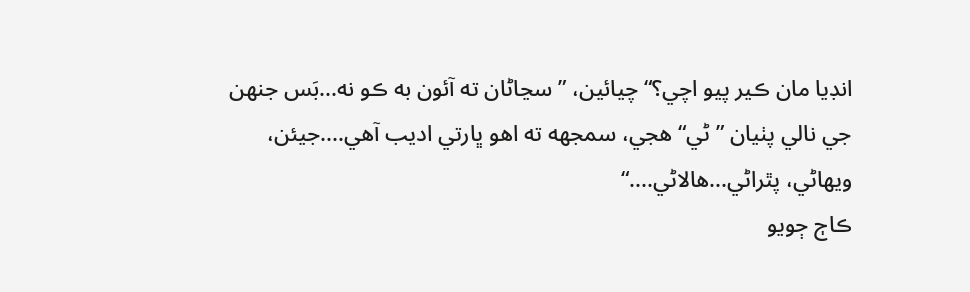انڊيا مان ڪير پيو اچي؟“ چيائين، ”سڃاڻان ته آئون به ڪو نه...بَس جنهن جي نالي پٺيان ”ڻي“ هجي، سمجهه ته اهو ڀارتي اديب آهي....جيئن، ويهاڻي، پٿراڻي...هالاڻي....“
ڪاڄ ڄويو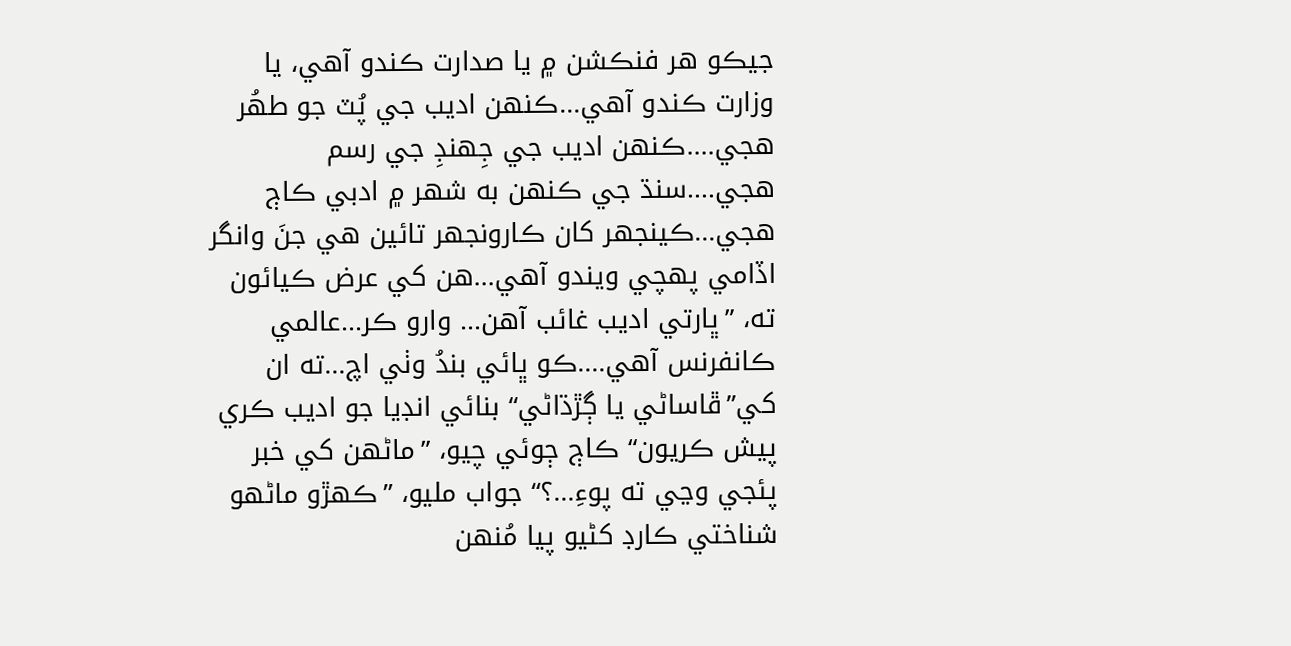جيڪو هر فنڪشن ۾ يا صدارت ڪندو آهي، يا وزارت ڪندو آهي...ڪنهن اديب جي پُٽ جو طهُر هجي....ڪنهن اديب جي جِهنڊِ جي رسم هجي....سنڌ جي ڪنهن به شهر ۾ ادبي ڪاڄ هجي...ڪينجهر کان ڪارونجهر تائين هي جنَ وانگر اڏامي پهچي ويندو آهي...هن کي عرض ڪيائون ته، ”ڀارتي اديب غائب آهن... وارو ڪر...عالمي ڪانفرنس آهي....ڪو ڀائي بندُ وٺي اچ...ته ان کي”ڦاساڻي يا ڳڙڌاڻي“ بنائي انڊيا جو اديب ڪري پيش ڪريون“ ڪاڄ ڄوئي چيو، ”ماڻهن کي خبر پئجي وڃي ته پوءِ...؟“ جواب مليو، ”ڪهڙو ماڻهو شناختي ڪارڊ کڻيو پيا مُنهن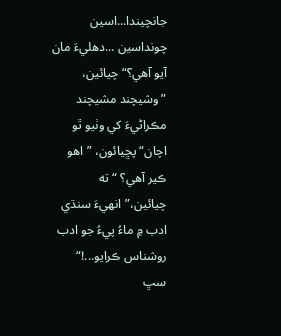جانچيندا...اسين چونداسين ...دهليءَ مان آيو آهي؟“ چيائين، ”وشيچند مشيچند مڪراڻيءَ کي وٺيو ٿو اچان“ پڇيائون، ”اهو ڪير آهي؟ “ ته چيائين،”انهيءَ سنڌي ادب ۾ ماءُ پيءُ جو ادب روشناس ڪرايو...!“
سڀ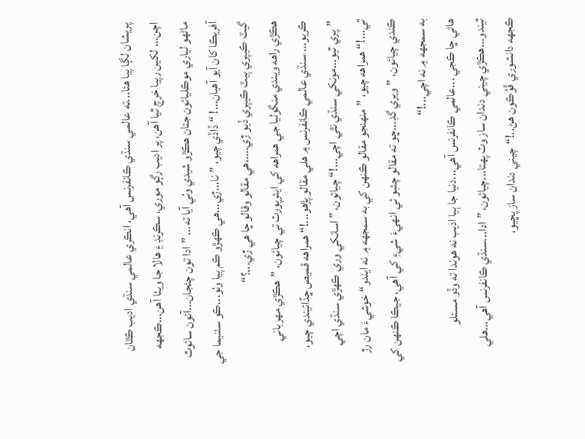پريشان لڳا پيا هئا...ته عالمي سنڌي ڪانفرنس آهي، انڪري عالمي سنڌي اديب ڪٿان اچن... لکين رپيا خرچ ٿيا آهن، پر اديب رڳو موري، سڪرنڊ ۽ هالا جا ويٺا آهن...ڪجهه ماڻهو لياري موڪليائون جتان هڪڙو شيدي وٺي آيا ته... ”ادا تون چئجان...آئون سائوٿ آفريڪا کان آيو آهيان...! “ ڏاڏي چيو، ”نا...ڙي...هي ڪهڙو ڪم پيا وٺو...ڪو سئنيما جي گيٽ ڪيپري ٻيٽ ڪيپري ڏيو ڙي.....هي مقالو وقالو ڇا هي ڙي...؟“
هڪڙي راهه ويندي منگوليا جي همراهه کي ايئرپورٽ تي چيائون، ”هڪڙي مهرباني ڪريو... سنڌي عالمي ڪانفرنس ۾ هلي مقالو پڙهو...!“ همراهه قميص ڇڏائيندي چيو، ”پري ٿيو...مونکي سنڌي نٿي اچي...!“ چيائون، ”اسانکي وري ڪهڙي سنڌي اچي ٿي...!“ همراهه چيو، ”منهنجو مقالو ڪنهن کي به سمجهه ۾ نه ايندو“ خوشيءَ مان رڙ ڪندي چيائون، ”ويري گڊ...ڇو ته مقالو چئبو ئي انهيءَ شيءِ کي آهي، جيڪا ڪنهن کي به سمجهه ۾ نه اچي...!“
هاڻي ڇا ڪجي ...عالمي ڪانفرنس آهي...دنيا جا ٻيا اديب نه هوندا ته وڏو مسئلو ٿيندو...هڪڙي چيني دندان ساز وٽ پهتا...چيائون، ”ادا...سنڌي ڪانفرنس آهي...هلي ڪجهه دانشوري ڦوُڪون هڻ..!“چيني دندان ساز پڇيو،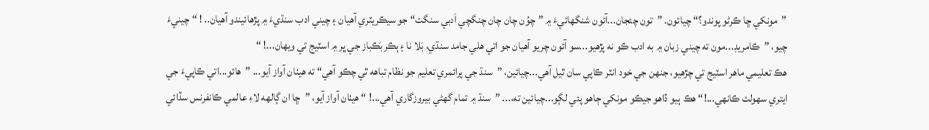”مونکي ڇا ڪرڻو پوندو؟“ چيائون. ”تون چئجان...آئون شنگهائيءَ ۾ ”چوُن چان چان چنگچي اَدبي سنگت“ جو سيڪريٽري آهيان ۽ چيني ادب سنڌيءَ ۾ پڙهائيندو آهيان.. ! “ چينيءَ چيو، ”ڪامريڊ...مون ته چيني زبان ۾ به ادب ڪو نه پڙهيو...سو آئون چريو آهيان جو اتي هلي جامد سنڌي، بَلا نا ۽ ٻڪر بَڪباز جي ڀر ۾ اسٽيج تي ويهان...! “
هڪ تعليمي ماهر اسٽيج تي چڙهيو، جنهن جي خود انٽر ڪاپي سان ٿيل آهي...چيائين، ”سنڌ جي پرائمري تعليم جو نظام تباهه ٿي چڪو آهي“ ته هيٺان آواز آيو... ”هائو...اتي ڪاپيءَ جي ايتري سهولت ڪانهي...!“ هڪ ٻيو ڏاهو جيڪو مونکي ڄاهو پئي لڳو...چيائين ته،... ”سنڌ ۾ تمام گهڻي بيروزگاري آهي...! “ هيٺان آواز آيو، ”ڇا ان ڳالهه لاءِ عالمي ڪانفرنس سڏائي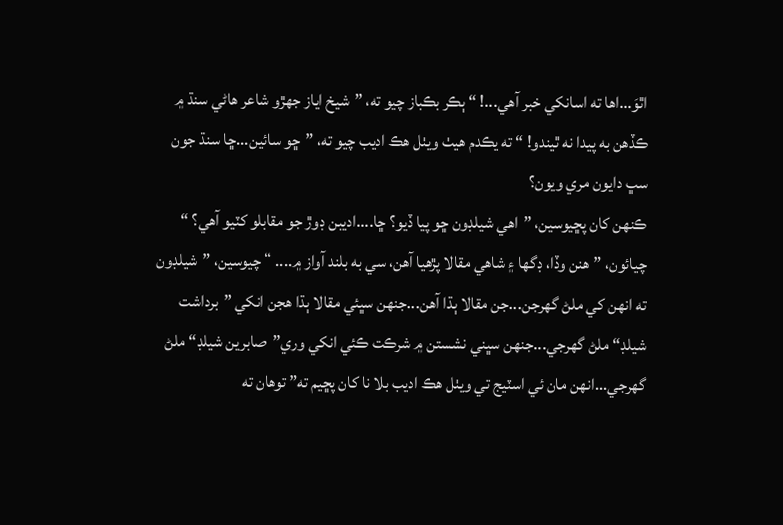اٿوَ...اها ته اسانکي خبر آهي...! “ ٻڪر بڪباز چيو ته، ”شيخ اياز جهڙو شاعر هاڻي سنڌ ۾ ڪڏهن به پيدا نه ٿيندو! “ ته يڪدم هيٺ ويٺل هڪ اديب چيو ته، ”ڇو سائين...ڇا سنڌ جون سڀ دايون مري ويون؟
ڪنهن کان پڇيوسين، ”اهي شيلڊون ڇو پيا ڏيو؟ ڇا....اديبن ڊوڙ جو مقابلو کٽيو آهي؟ “ چيائون، ”هنن وڏا، ڊگها ۽ شاهي مقالا پڙهيا آهن، سي به بلند آواز ۾.... “ چيوسين، ”شيلڊون ته انهن کي ملڻ گهرجن...جن مقالا ٻڌا آهن...جنهن سڀئي مقالا ٻڌا هجن انکي ”برداشت شيلڊ“ ملڻ گهرجي...جنهن سڀني نشستن ۾ شرڪت ڪئي انکي وري”صابرين شيلڊ“ ملڻ گهرجي...انهن مان ئي اسٽيج تي ويٺل هڪ اديب بلا نا کان پڇيم ته” توهان ته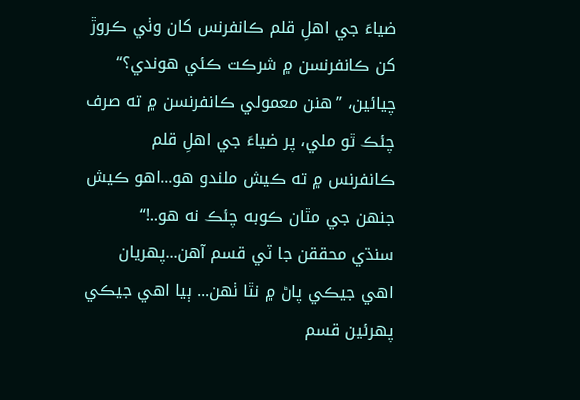ضياءَ جي اهلِ قلم ڪانفرنس کان وٺي ڪروڙ کن ڪانفرنسن ۾ شرڪت ڪئي هوندي؟“ چيائين، ”هنن معمولي ڪانفرنسن ۾ ته صرف چئڪ ٿو ملي، پر ضياءَ جي اهلِ قلم ڪانفرنس ۾ ته ڪيش ملندو هو...اهو ڪيش جنهن جي مٿان ڪوبه چئڪ نه هو..!“
سنڌي محققن جا ٽي قسم آهن...پهريان اهي جيڪي پاڻ ۾ نٿا ٺهن... ٻيا اهي جيڪي پهرئين قسم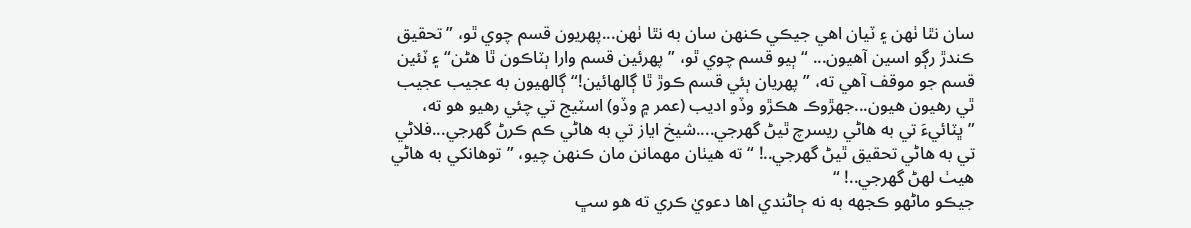سان نٿا ٺهن ۽ ٽيان اهي جيڪي ڪنهن سان به نٿا ٺهن...پهريون قسم چوي ٿو، ”تحقيق ڪندڙ رڳو اسين آهيون... “ ٻيو قسم چوي ٿو، ”پهرئين قسم وارا ٻٽاڪون ٿا هڻن“ ۽ ٽئين قسم جو موقف آهي ته، ”پهريان ٻئي قسم ڪوڙ ٿا ڳالهائين!“ ڳالهيون به عجيب عجيب ٿي رهيون هيون...جهڙوڪ هڪڙو وڏو اديب (عمر ۾ وڏو) اسٽيج تي چئي رهيو هو ته، ”ڀٽائيءَ تي به هاڻي ريسرچ ٿيڻ گهرجي....شيخ اياز تي به هاڻي ڪم ڪرڻ گهرجي...فلاڻي تي به هاڻي تحقيق ٿيڻ گهرجي..! “ ته هيٺان مهمانن مان ڪنهن چيو، ”توهانکي به هاڻي هيٺ لهڻ گهرجي..! “
جيڪو ماڻهو ڪجهه به نه ڄاڻندي اها دعويٰ ڪري ته هو سڀ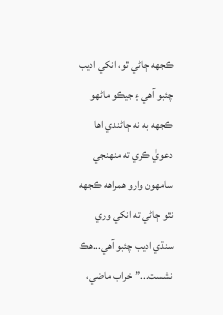ڪجهه ڄاڻي ٿو، انکي اديب چئبو آهي ۽ جيڪو ماڻهو ڪجهه به نه ڄاڻندي اها دعويٰ ڪري ته منهنجي سامهون وارو همراهه ڪجهه نٿو ڄاڻي ته انکي وري سنڌي اديب چئبو آهي...هڪ نشست...”خراب ماضي،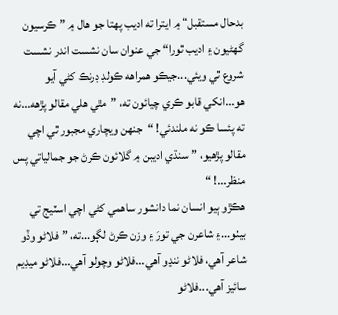بدحال مستقبل“ ۾ ايترا ته اديب پهتا جو هال ۾ ”ڪرسيون گهڻيون ۽ اديب ٿورا“ جي عنوان سان نشست اندر نشست شروع ٿي ويئي...جيڪو همراهه ڪولڊ ڊرنڪ کڻي آيو هو...انکي قابو ڪري چيائون ته، ”مٿي هلي مقالو پڙهه...نه ته پئسا ڪو نه ملندئي! “جنهن ويچاري مجبور ٿي اچي مقالو پڙهيو، ”سنڌي اديبن ۾ گلائون ڪرڻ جو جمالياتي پس منظر...! “
هڪڙو ٻيو انسان نما دانشور ساهمي کڻي اچي اسٽيج تي بيٺو...۽ شاعرن جي تورَ ۽ وزن ڪرڻ لڳو...ته، ”فلاڻو وڏو شاعر آهي، فلاڻو ننڍو آهي...فلاڻو وچولو آهي...فلاڻو ميڊيم سائيز آهي...فلاڻو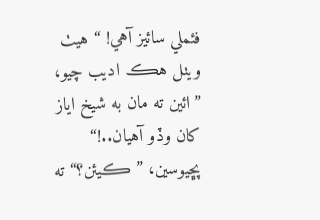فئملي سائيز آهي! “ هيٺ ويٺل هڪ اديب چيو، ”ائين ته مان به شيخ اياز کان وڏو آهيان..!“ پڇيوسين، ”ڪيئن؟“ ته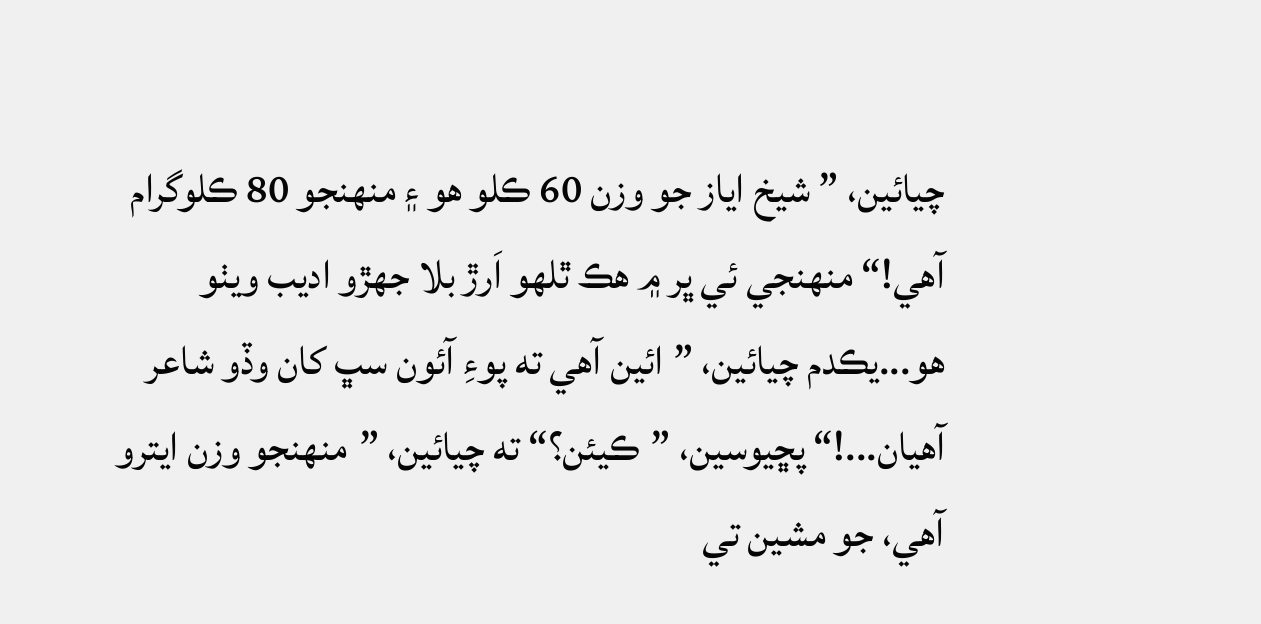چيائين، ” شيخ اياز جو وزن 60 ڪلو هو ۽ منهنجو 80 ڪلوگرام آهي!“ منهنجي ئي ڀر ۾ هڪ ٿلهو اَرڙ بلا جهڙو اديب ويٺو هو...يڪدم چيائين، ”ائين آهي ته پوءِ آئون سڀ کان وڏو شاعر آهيان...!“ پڇيوسين، ”ڪيئن؟“ ته چيائين، ”منهنجو وزن ايترو آهي، جو مشين تي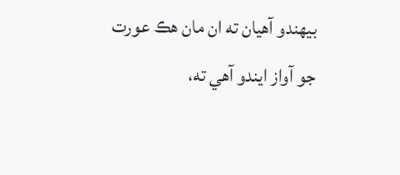بيهندو آهيان ته ان مان هڪ عورت جو آواز ايندو آهي ته،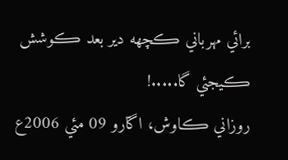برائي مهرباني ڪچهه دير بعد ڪوشش ڪيجئي گا.....!
روزاني ڪاوش، اڱارو 09 مئي 2006ع